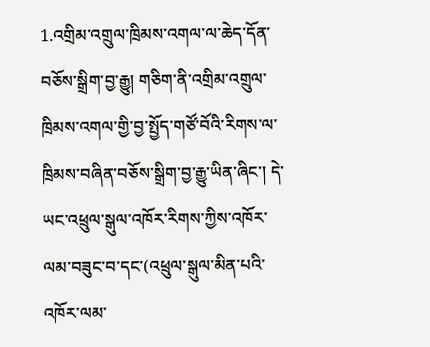1.འགྲིམ་འགྲུལ་ཁྲིམས་འགལ་ལ་ཆེད་དོན་བཅོས་སྒྲིག་བྱ་རྒྱུ། གཅིག་ནི་འགྲིམ་འགྲུལ་ཁྲིམས་འགལ་གྱི་བྱ་སྤྱོད་གཙོ་བོའི་རིགས་ལ་ཁྲིམས་བཞིན་བཅོས་སྒྲིག་བྱ་རྒྱུ་ཡིན་ཞིང་། དེ་ཡང་འཕྲུལ་སྒུལ་འཁོར་རིགས་ཀྱིས་འཁོར་ལམ་བཟུང་བ་དང་(འཕྲུལ་སྒུལ་མིན་པའི་འཁོར་ལམ་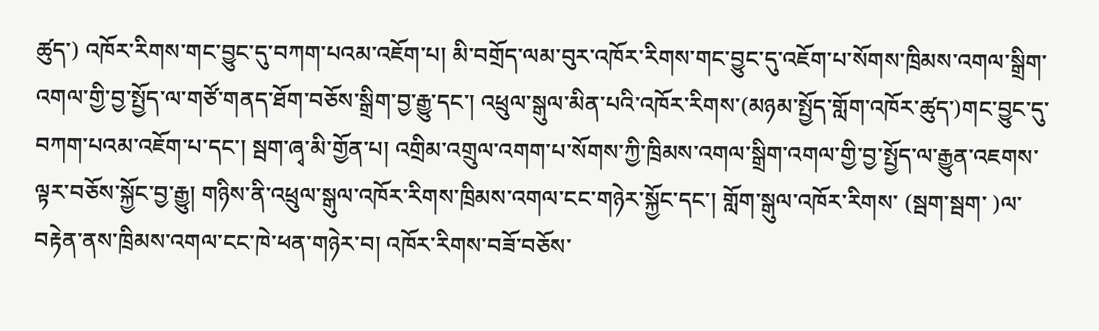ཚུད་) འཁོར་རིགས་གང་བྱུང་དུ་བཀག་པའམ་འཇོག་པ། མི་བགྲོད་ལམ་བུར་འཁོར་རིགས་གང་བྱུང་དུ་འཇོག་པ་སོགས་ཁྲིམས་འགལ་སྒྲིག་འགལ་གྱི་བྱ་སྤྱོད་ལ་གཙོ་གནད་ཐོག་བཅོས་སྒྲིག་བྱ་རྒྱུ་དང་། འཕྲུལ་སྒུལ་མིན་པའི་འཁོར་རིགས་(མཉམ་སྤྱོད་གློག་འཁོར་ཚུད་)གང་བྱུང་དུ་བཀག་པའམ་འཇོག་པ་དང་། སྦག་ཞྭ་མི་གྱོན་པ། འགྲིམ་འགྲུལ་འགག་པ་སོགས་ཀྱི་ཁྲིམས་འགལ་སྒྲིག་འགལ་གྱི་བྱ་སྤྱོད་ལ་རྒྱུན་འཇགས་ལྟར་བཅོས་སྐྱོང་བྱ་རྒྱུ། གཉིས་ནི་འཕྲུལ་སྒུལ་འཁོར་རིགས་ཁྲིམས་འགལ་ངང་གཉེར་སྐྱོང་དང་། གློག་སྒུལ་འཁོར་རིགས་ (སྦག་སྦག་ )ལ་བརྟེན་ནས་ཁྲིམས་འགལ་ངང་ཁེ་ཕན་གཉེར་བ། འཁོར་རིགས་བཟོ་བཅོས་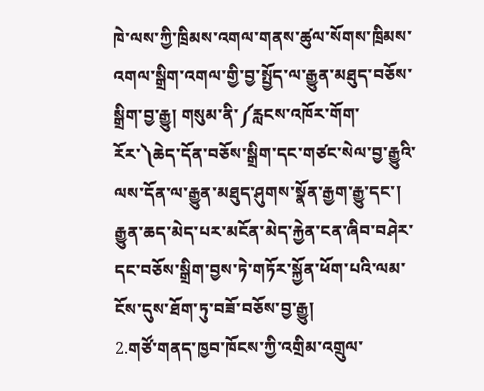ཁེ་ལས་ཀྱི་ཁྲིམས་འགལ་གནས་ཚུལ་སོགས་ཁྲིམས་འགལ་སྒྲིག་འགལ་གྱི་བྱ་སྤྱོད་ལ་རྒྱུན་མཐུད་བཅོས་སྒྲིག་བྱ་རྒྱུ། གསུམ་ནི་༼རླངས་འཁོར་གོག་རོར་༽ཆེད་དོན་བཅོས་སྒྲིག་དང་གཙང་སེལ་བྱ་རྒྱུའི་ལས་དོན་ལ་རྒྱུན་མཐུད་ཤུགས་སྣོན་རྒྱག་རྒྱུ་དང་། རྒྱུན་ཆད་མེད་པར་མངོན་མེད་རྐྱེན་ངན་ཞིབ་བཤེར་དང་བཅོས་སྒྲིག་བྱས་ཏེ་གཏོར་སྐྱོན་ཕོག་པའི་ལམ་ངོས་དུས་ཐོག་ཏུ་བཟོ་བཅོས་བྱ་རྒྱུ།
2.གཙོ་གནད་ཁྱབ་ཁོངས་ཀྱི་འགྲིམ་འགྲུལ་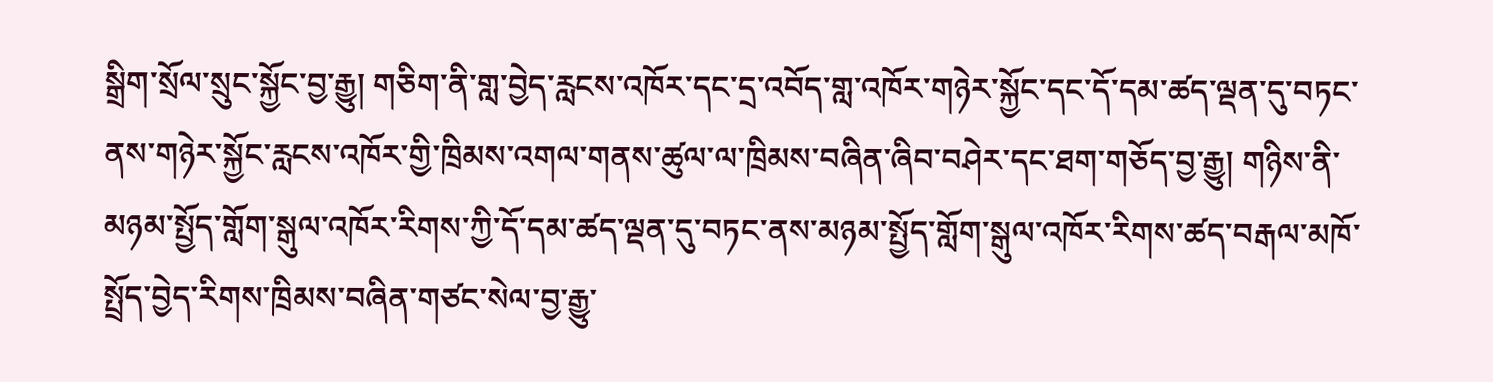སྒྲིག་སྲོལ་སྲུང་སྐྱོང་བྱ་རྒྱུ། གཅིག་ནི་གླ་བྱེད་རླངས་འཁོར་དང་དྲ་འབོད་གླ་འཁོར་གཉེར་སྐྱོང་དང་དོ་དམ་ཚད་ལྡན་དུ་བཏང་ནས་གཉེར་སྐྱོང་རླངས་འཁོར་གྱི་ཁྲིམས་འགལ་གནས་ཚུལ་ལ་ཁྲིམས་བཞིན་ཞིབ་བཤེར་དང་ཐག་གཅོད་བྱ་རྒྱུ། གཉིས་ནི་མཉམ་སྤྱོད་གློག་སྒུལ་འཁོར་རིགས་ཀྱི་དོ་དམ་ཚད་ལྡན་དུ་བཏང་ནས་མཉམ་སྤྱོད་གློག་སྒུལ་འཁོར་རིགས་ཚད་བརྒལ་མཁོ་སྤྲོད་བྱེད་རིགས་ཁྲིམས་བཞིན་གཙང་སེལ་བྱ་རྒྱུ་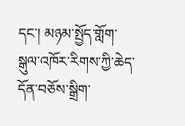དང་། མཉམ་སྤྱོད་གློག་སྒུལ་འཁོར་རིགས་ཀྱི་ཆེད་དོན་བཅོས་སྒྲིག་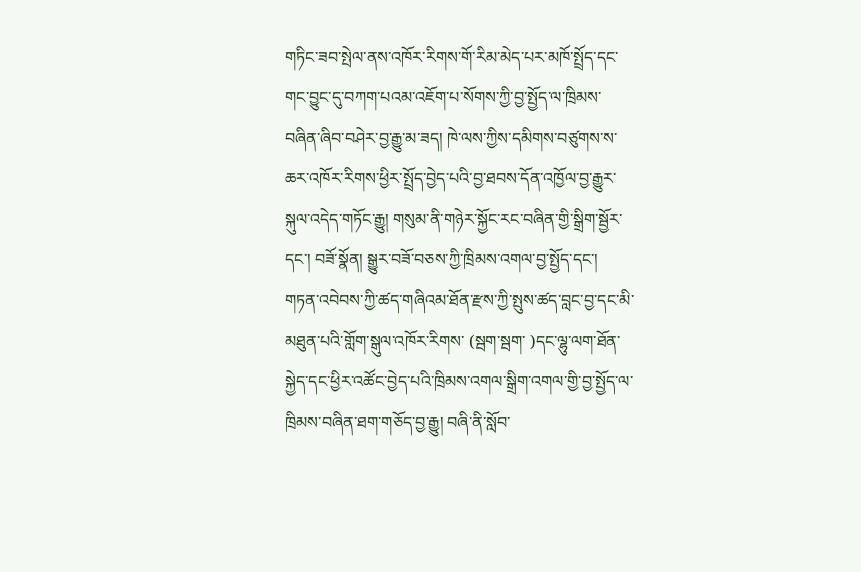གཏིང་ཟབ་སྤེལ་ནས་འཁོར་རིགས་གོ་རིམ་མེད་པར་མཁོ་སྤྲོད་དང་གང་བྱུང་དུ་བཀག་པའམ་འཇོག་པ་སོགས་ཀྱི་བྱ་སྤྱོད་ལ་ཁྲིམས་བཞིན་ཞིབ་བཤེར་བྱ་རྒྱུ་མ་ཟད། ཁེ་ལས་ཀྱིས་དམིགས་བཙུགས་ས་ཆར་འཁོར་རིགས་ཕྱིར་སྤྲོད་བྱེད་པའི་བྱ་ཐབས་དོན་འཁྱོལ་བྱ་རྒྱུར་སྐུལ་འདེད་གཏོང་རྒྱུ། གསུམ་ནི་གཉེར་སྐྱོང་རང་བཞིན་གྱི་སྒྲིག་སྦྱོར་དང་། བཟོ་སྣོན། སྒྱུར་བཟོ་བཅས་ཀྱི་ཁྲིམས་འགལ་བྱ་སྤྱོད་དང་། གཏན་འབེབས་ཀྱི་ཚད་གཞིའམ་ཐོན་རྫས་ཀྱི་སྤུས་ཚད་བླང་བྱ་དང་མི་མཐུན་པའི་གློག་སྒུལ་འཁོར་རིགས་ (སྦག་སྦག་ )དང་ལྷུ་ལག་ཐོན་སྐྱེད་དང་ཕྱིར་འཚོང་བྱེད་པའི་ཁྲིམས་འགལ་སྒྲིག་འགལ་གྱི་བྱ་སྤྱོད་ལ་ཁྲིམས་བཞིན་ཐག་གཅོད་བྱ་རྒྱུ། བཞི་ནི་སློབ་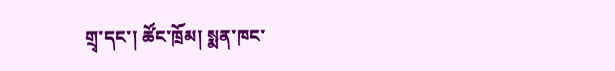གྲྭ་དང་། ཚོང་ཁྲོམ། སྨན་ཁང་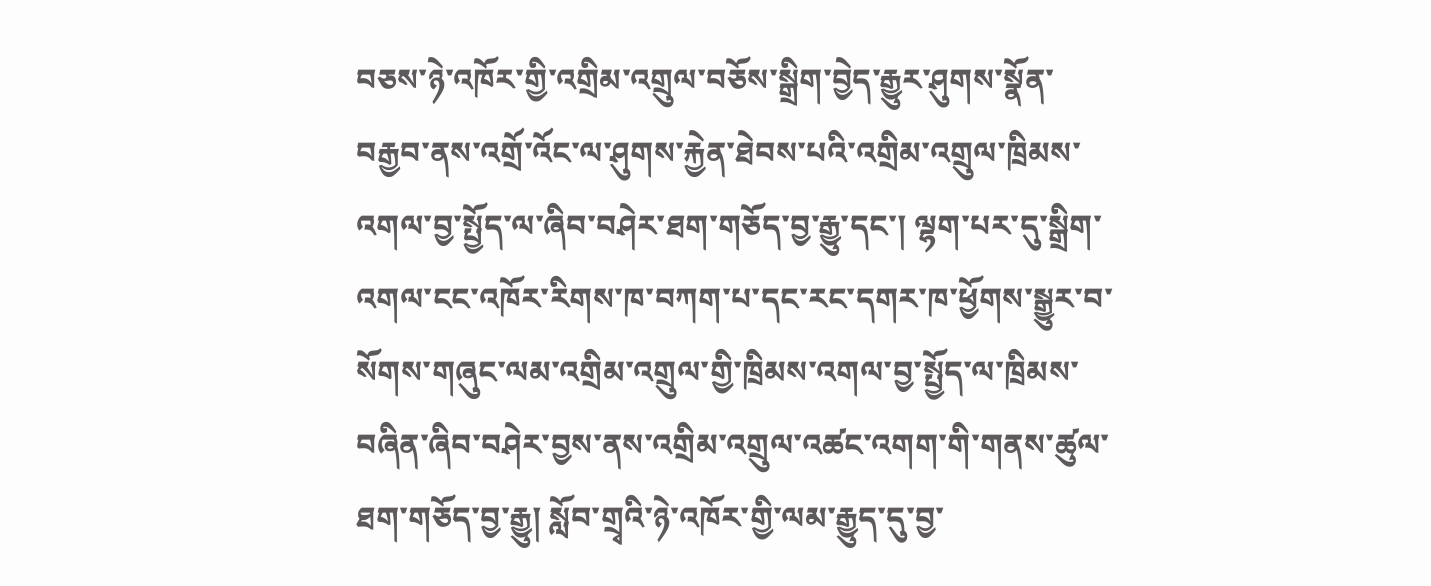བཅས་ཉེ་འཁོར་གྱི་འགྲིམ་འགྲུལ་བཅོས་སྒྲིག་བྱེད་རྒྱུར་ཤུགས་སྣོན་བརྒྱབ་ནས་འགྲོ་འོང་ལ་ཤུགས་རྐྱེན་ཐེབས་པའི་འགྲིམ་འགྲུལ་ཁྲིམས་འགལ་བྱ་སྤྱོད་ལ་ཞིབ་བཤེར་ཐག་གཅོད་བྱ་རྒྱུ་དང་། ལྷག་པར་དུ་སྒྲིག་འགལ་ངང་འཁོར་རིགས་ཁ་བཀག་པ་དང་རང་དགར་ཁ་ཕྱོགས་སྒྱུར་བ་སོགས་གཞུང་ལམ་འགྲིམ་འགྲུལ་གྱི་ཁྲིམས་འགལ་བྱ་སྤྱོད་ལ་ཁྲིམས་བཞིན་ཞིབ་བཤེར་བྱས་ནས་འགྲིམ་འགྲུལ་འཚང་འགག་གི་གནས་ཚུལ་ཐག་གཅོད་བྱ་རྒྱུ། སློབ་གྲྭའི་ཉེ་འཁོར་གྱི་ལམ་རྒྱུད་དུ་བྱ་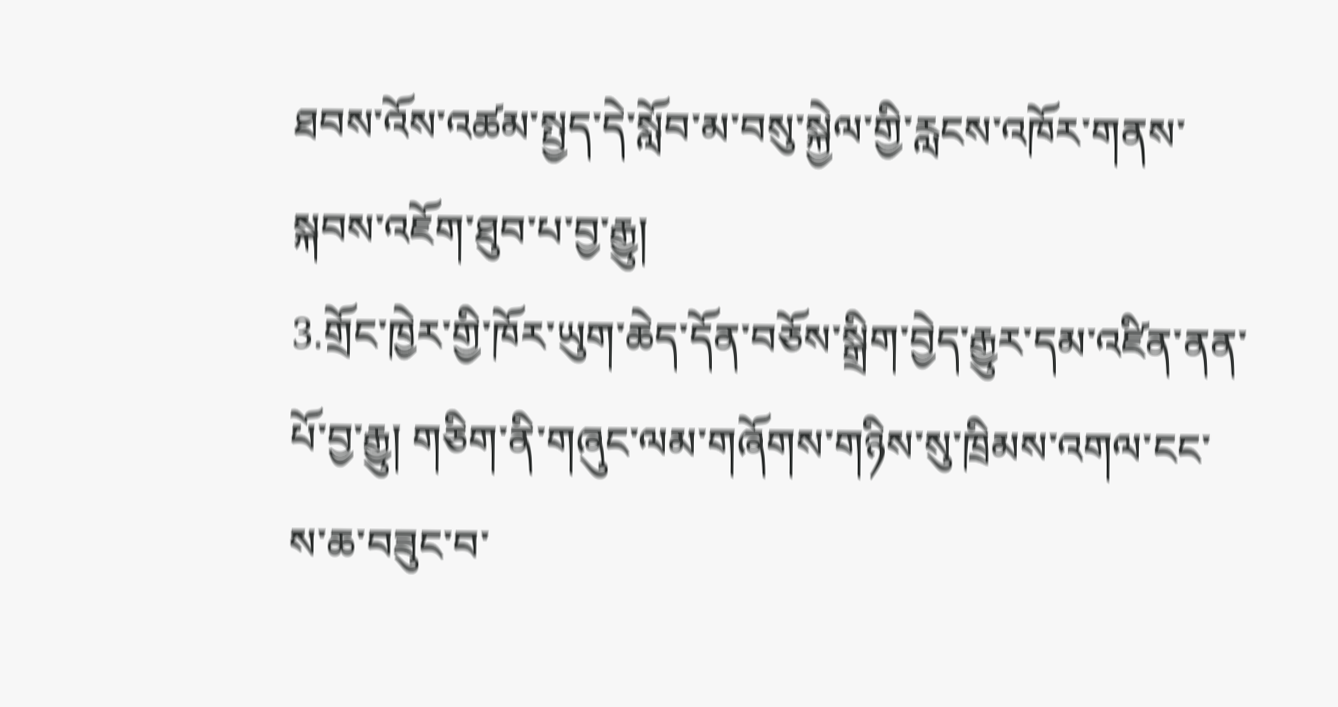ཐབས་འོས་འཚམ་སྤྱད་དེ་སློབ་མ་བསུ་སྐྱེལ་གྱི་རླངས་འཁོར་གནས་སྐབས་འཇོག་ཐུབ་པ་བྱ་རྒྱུ།
3.གྲོང་ཁྱེར་གྱི་ཁོར་ཡུག་ཆེད་དོན་བཅོས་སྒྲིག་བྱེད་རྒྱུར་དམ་འཛིན་ནན་པོ་བྱ་རྒྱུ། གཅིག་ནི་གཞུང་ལམ་གཞོགས་གཉིས་སུ་ཁྲིམས་འགལ་ངང་ས་ཆ་བཟུང་བ་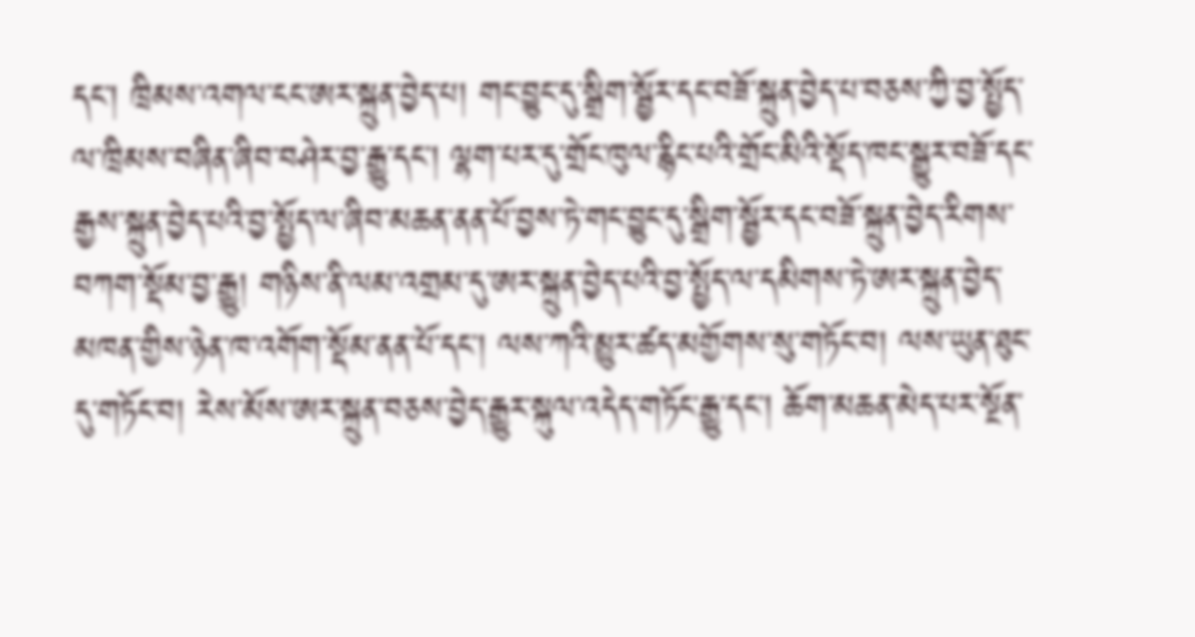དང་། ཁྲིམས་འགལ་ངང་ཨར་སྐྲུན་བྱེད་པ། གང་བྱུང་དུ་སྒྲིག་སྦྱོར་དང་བཟོ་སྐྲུན་བྱེད་པ་བཅས་ཀྱི་བྱ་སྤྱོད་ལ་ཁྲིམས་བཞིན་ཞིབ་བཤེར་བྱ་རྒྱུ་དང་། ལྷག་པར་དུ་གྲོང་ཁུལ་རྙིང་པའི་གྲོང་མིའི་སྡོད་ཁང་སྒྱུར་བཟོ་དང་རྒྱས་སྐྲུན་བྱེད་པའི་བྱ་སྤྱོད་ལ་ཞིབ་མཆན་ནན་པོ་བྱས་ཏེ་གང་བྱུང་དུ་སྒྲིག་སྦྱོར་དང་བཟོ་སྐྲུན་བྱེད་རིགས་བཀག་སྡོམ་བྱ་རྒྱུ། གཉིས་ནི་ལམ་འགྲམ་དུ་ཨར་སྐྲུན་བྱེད་པའི་བྱ་སྤྱོད་ལ་དམིགས་ཏེ་ཨར་སྐྲུན་བྱེད་མཁན་གྱིས་ཉེན་ཁ་འགོག་སྡོམ་ནན་པོ་དང་། ལས་ཀའི་མྱུར་ཚད་མགྱོགས་སུ་གཏོང་བ། ལས་ཡུན་ཐུང་དུ་གཏོང་བ། རེས་མོས་ཨར་སྐྲུན་བཅས་བྱེད་རྒྱུར་སྐུལ་འདེད་གཏོང་རྒྱུ་དང་། ཆོག་མཆན་མེད་པར་སྔོན་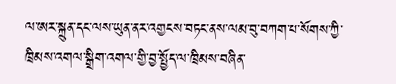ལ་ཨར་སྐྲུན་དང་ལས་ཡུན་ནར་འགྱངས་བཏང་ནས་ལམ་བུ་བཀག་པ་སོགས་ཀྱི་ཁྲིམས་འགལ་སྒྲིག་འགལ་གྱི་བྱ་སྤྱོད་ལ་ཁྲིམས་བཞིན་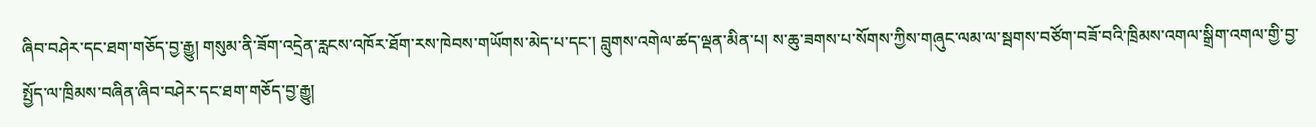ཞིབ་བཤེར་དང་ཐག་གཅོད་བྱ་རྒྱུ། གསུམ་ནི་ཟོག་འདྲེན་རླངས་འཁོར་ཐོག་རས་ཁེབས་གཡོགས་མེད་པ་དང་། བླུགས་འགེལ་ཚད་ལྡན་མིན་པ། ས་ཆུ་ཟགས་པ་སོགས་ཀྱིས་གཞུང་ལམ་ལ་སྦགས་བཙོག་བཟོ་བའི་ཁྲིམས་འགལ་སྒྲིག་འགལ་གྱི་བྱ་སྤྱོད་ལ་ཁྲིམས་བཞིན་ཞིབ་བཤེར་དང་ཐག་གཅོད་བྱ་རྒྱུ།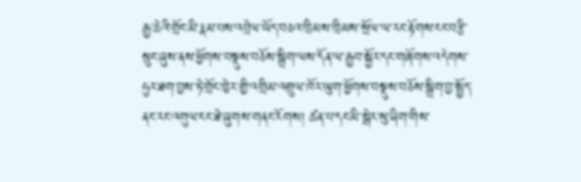རྒྱ་ཆེའི་གྲོང་མི་རྣམ་པས་འབྲེལ་ཡོད་བཅའ་ཁྲིམས་ཁྲིམས་སྲོལ་ལ་རང་རྟོགས་ངང་བརྩི་སྲུང་ཞུས་ནས་ཕྱོགས་བསྡུས་བཅོས་སྒྲིག་ལས་དོན་ལ་རྒྱབ་སྐྱོར་དང་གཞོགས་འདེགས་ཧུར་ཐག་བྱས་ཏེ་གྲོང་ཁྱེར་གྱི་འགྲིམ་འགྲུལ་ཁོར་ཡུག་ཕྱོགས་བསྡུས་བཅོས་སྒྲིག་བྱ་སྤྱོད་ནང་རང་འགུལ་ངང་ཐེ་ཞུགས་གནང་རོགས། ཚན་པ་དང་མི་སྒེར་སུ་ཞིག་གིས་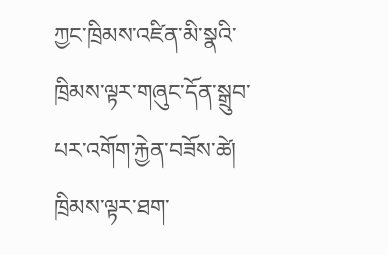ཀྱང་ཁྲིམས་འཛིན་མི་སྣའི་ཁྲིམས་ལྟར་གཞུང་དོན་སྒྲུབ་པར་འགོག་རྐྱེན་བཟོས་ཚེ། ཁྲིམས་ལྟར་ཐག་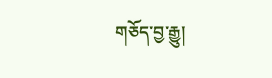གཅོད་བྱ་རྒྱུ།